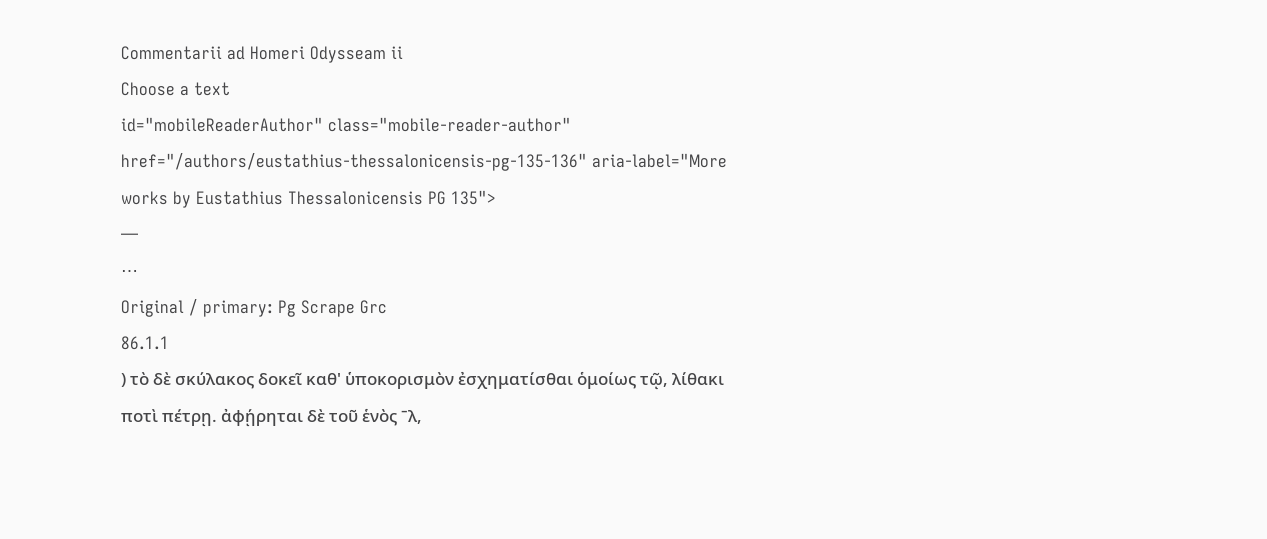Commentarii ad Homeri Odysseam ii
Choose a text
id="mobileReaderAuthor" class="mobile-reader-author" href="/authors/eustathius-thessalonicensis-pg-135-136" aria-label="More works by Eustathius Thessalonicensis PG 135">
—
⋯
Original / primary: Pg Scrape Grc
86.1.1
) τὸ δὲ σκύλακος δοκεῖ καθ' ὑποκορισμὸν ἐσχηματίσθαι ὁμοίως τῷ, λίθακι ποτὶ πέτρῃ. ἀφῄρηται δὲ τοῦ ἑνὸς ˉλ,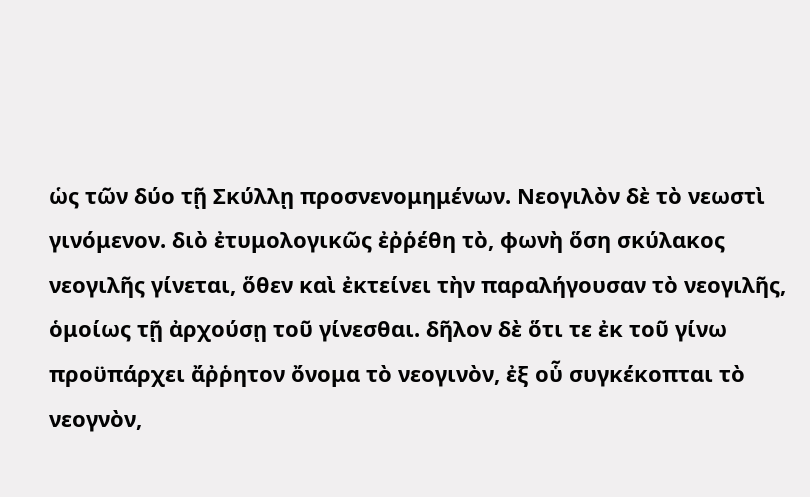ὡς τῶν δύο τῇ Σκύλλῃ προσνενομημένων. Νεογιλὸν δὲ τὸ νεωστὶ γινόμενον. διὸ ἐτυμολογικῶς ἐῤῥέθη τὸ, φωνὴ ὅση σκύλακος νεογιλῆς γίνεται, ὅθεν καὶ ἐκτείνει τὴν παραλήγουσαν τὸ νεογιλῆς, ὁμοίως τῇ ἀρχούσῃ τοῦ γίνεσθαι. δῆλον δὲ ὅτι τε ἐκ τοῦ γίνω προϋπάρχει ἄῤῥητον ὄνομα τὸ νεογινὸν, ἐξ οὗ συγκέκοπται τὸ νεογνὸν,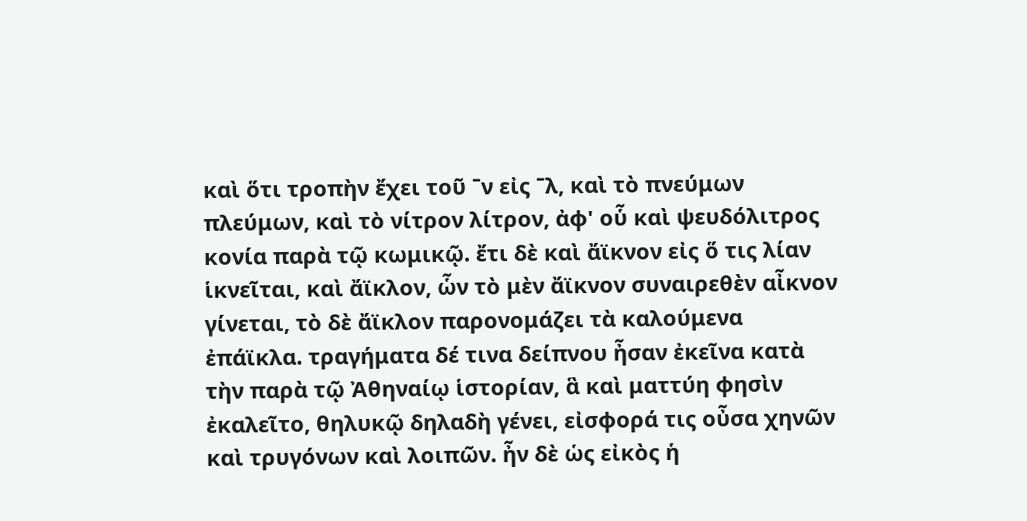καὶ ὅτι τροπὴν ἔχει τοῦ ˉν εἰς ˉλ, καὶ τὸ πνεύμων πλεύμων, καὶ τὸ νίτρον λίτρον, ἀφ' οὗ καὶ ψευδόλιτρος κονία παρὰ τῷ κωμικῷ. ἔτι δὲ καὶ ἄϊκνον εἰς ὅ τις λίαν ἱκνεῖται, καὶ ἄϊκλον, ὧν τὸ μὲν ἄϊκνον συναιρεθὲν αἶκνον γίνεται, τὸ δὲ ἄϊκλον παρονομάζει τὰ καλούμενα ἐπάϊκλα. τραγήματα δέ τινα δείπνου ἦσαν ἐκεῖνα κατὰ τὴν παρὰ τῷ Ἀθηναίῳ ἱστορίαν, ἃ καὶ ματτύη φησὶν ἐκαλεῖτο, θηλυκῷ δηλαδὴ γένει, εἰσφορά τις οὖσα χηνῶν καὶ τρυγόνων καὶ λοιπῶν. ἦν δὲ ὡς εἰκὸς ἡ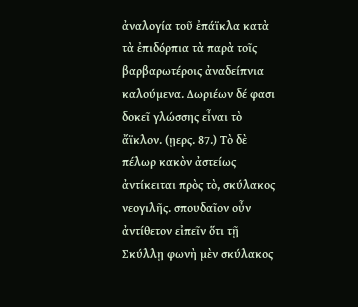ἀναλογία τοῦ ἐπάϊκλα κατὰ τὰ ἐπιδόρπια τὰ παρὰ τοῖς βαρβαρωτέροις ἀναδείπνια καλούμενα. Δωριέων δέ φασι δοκεῖ γλώσσης εἶναι τὸ ἄϊκλον. (ῃερς. 87.) Τὸ δὲ πέλωρ κακὸν ἀστείως ἀντίκειται πρὸς τὸ, σκύλακος νεογιλῆς. σπουδαῖον οὖν ἀντίθετον εἰπεῖν ὅτι τῇ Σκύλλῃ φωνὴ μὲν σκύλακος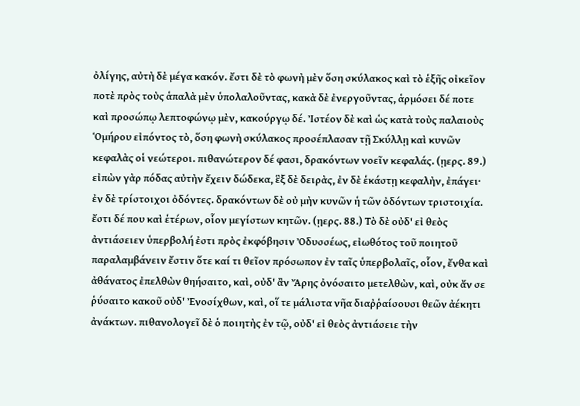ὀλίγης, αὐτὴ δὲ μέγα κακόν. ἔστι δὲ τὸ φωνὴ μὲν ὅση σκύλακος καὶ τὸ ἑξῆς οἰκεῖον ποτὲ πρὸς τοὺς ἁπαλὰ μὲν ὑπολαλοῦντας, κακὰ δὲ ἐνεργοῦντας, ἁρμόσει δέ ποτε καὶ προσώπῳ λεπτοφώνῳ μὲν, κακούργῳ δέ. Ἰστέον δὲ καὶ ὡς κατὰ τοὺς παλαιοὺς Ὁμήρου εἰπόντος τὸ, ὅση φωνὴ σκύλακος προσέπλασαν τῇ Σκύλλῃ καὶ κυνῶν κεφαλὰς οἱ νεώτεροι. πιθανώτερον δέ φασι, δρακόντων νοεῖν κεφαλάς. (ῃερς. 89.) εἰπὼν γὰρ πόδας αὐτὴν ἔχειν δώδεκα, ἓξ δὲ δειρὰς, ἐν δὲ ἑκάστῃ κεφαλὴν, ἐπάγει· ἐν δὲ τρίστοιχοι ὀδόντες. δρακόντων δὲ οὐ μὴν κυνῶν ἡ τῶν ὀδόντων τριστοιχία. ἔστι δέ που καὶ ἑτέρων, οἷον μεγίστων κητῶν. (ῃερς. 88.) Τὸ δὲ οὐδ' εἰ θεὸς ἀντιάσειεν ὑπερβολή ἐστι πρὸς ἐκφόβησιν Ὀδυσσέως, εἰωθότος τοῦ ποιητοῦ παραλαμβάνειν ἔστιν ὅτε καί τι θεῖον πρόσωπον ἐν ταῖς ὑπερβολαῖς, οἷον, ἔνθα καὶ ἀθάνατος ἐπελθὼν θηήσαιτο, καὶ, οὐδ' ἂν Ἄρης ὀνόσαιτο μετελθὼν, καὶ, οὐκ ἄν σε ῥύσαιτο κακοῦ οὐδ' Ἐνοσίχθων, καὶ, οἵ τε μάλιστα νῆα διαῤῥαίσουσι θεῶν ἀέκητι ἀνάκτων. πιθανολογεῖ δὲ ὁ ποιητὴς ἐν τῷ, οὐδ' εἰ θεὸς ἀντιάσειε τὴν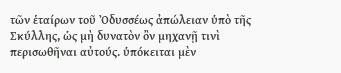τῶν ἑταίρων τοῦ Ὀδυσσέως ἀπώλειαν ὑπὸ τῆς Σκύλλης, ὡς μὴ δυνατὸν ὂν μηχανῇ τινὶ περισωθῆναι αὐτούς. ὑπόκειται μὲν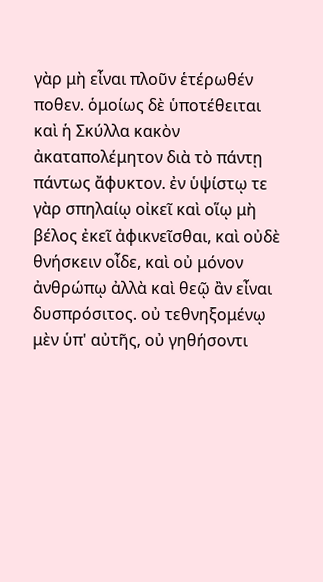γὰρ μὴ εἶναι πλοῦν ἑτέρωθέν ποθεν. ὁμοίως δὲ ὑποτέθειται καὶ ἡ Σκύλλα κακὸν ἀκαταπολέμητον διὰ τὸ πάντῃ πάντως ἄφυκτον. ἐν ὑψίστῳ τε γὰρ σπηλαίῳ οἰκεῖ καὶ οἵῳ μὴ βέλος ἐκεῖ ἀφικνεῖσθαι, καὶ οὐδὲ θνήσκειν οἶδε, καὶ οὐ μόνον ἀνθρώπῳ ἀλλὰ καὶ θεῷ ἂν εἶναι δυσπρόσιτος. οὐ τεθνηξομένῳ μὲν ὑπ' αὐτῆς, οὐ γηθήσοντι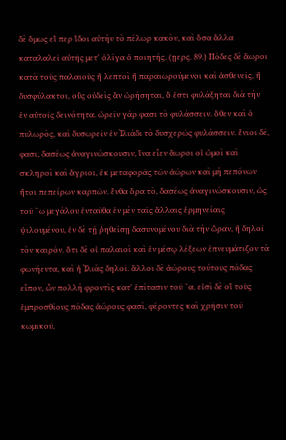δὲ ὅμως εἴ περ ἴδοι αὐτὴν τὸ πέλωρ κακὸν, καὶ ὅσα ἄλλα καταλαλεῖ αὐτῆς μετ' ὀλίγα ὁ ποιητής. (ῃερς. 89.) Πόδες δὲ ἄωροι κατὰ τοὺς παλαιοὺς ἢ λεπτοὶ ἢ παραιωρούμενοι καὶ ἀσθενεῖς, ἢ δυσφύλακτοι, οὓς οὐδεὶς ἂν ὠρήσηται, ὅ ἐστι φυλάξηται διὰ τὴν ἐν αὐτοῖς δεινότητα. ὠρεῖν γάρ φασι τὸ φυλάσσειν. ὅθεν καὶ ὁ πυλωρὸς, καὶ δυσωρεῖν ἐν Ἰλιάδι τὸ δυσχερῶς φυλάσσειν. ἔνιοι δέ, φασι, δασέως ἀναγινώσκουσιν, ἵνα εἶεν ἄωροι οἱ ὠμοὶ καὶ σκληροὶ καὶ ἄγριοι, ἐκ μεταφορᾶς τῶν ἀώρων καὶ μὴ πεπόνων ἤτοι πεπείρων καρπῶν. ἔνθα ὅρα τὸ, δασέως ἀναγινώσκουσιν, ὡς τοῦ ˉω μεγάλου ἐνταῦθα ἐν μὲν ταῖς ἄλλαις ἑρμηνείαις ψιλουμένου, ἐν δὲ τῇ ῥηθείσῃ δασυνομένου διὰ τὴν ὥραν, ἣ δηλοῖ τὸν καιρόν. ὅτι δὲ οἱ παλαιοὶ καὶ ἐν μέσῳ λέξεων ἐπνευμάτιζον τὰ φωνήεντα, καὶ ἡ Ἰλιὰς δηλοῖ. ἄλλοι δὲ ἀώρους τούτους πόδας εἶπον, ὧν πολλὴ φροντὶς κατ' ἐπίτασιν τοῦ ˉα. εἰσὶ δὲ οἳ τοὺς ἐμπροσθίους πόδας ἀώρους φασὶ, φέροντες καὶ χρῆσιν τοῦ κωμικοῦ,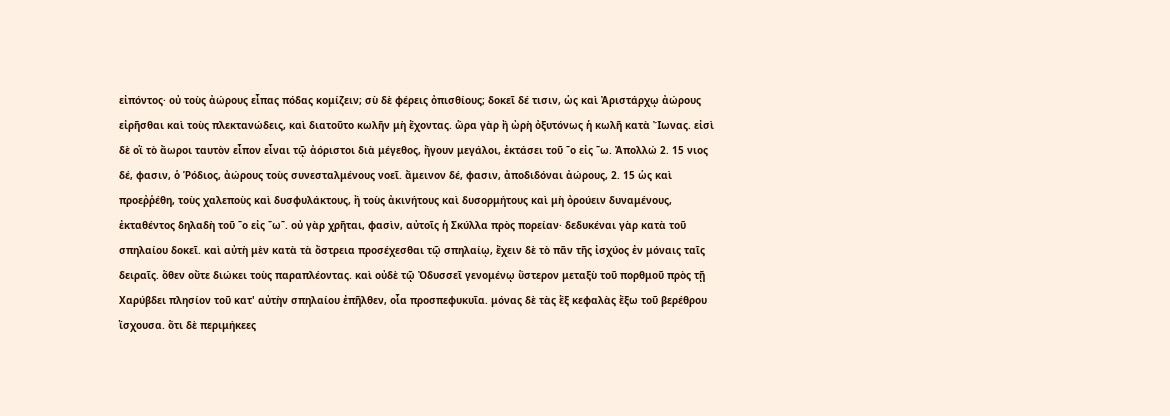εἰπόντος· οὐ τοὺς ἀώρους εἶπας πόδας κομίζειν; σὺ δὲ φέρεις ὀπισθίους; δοκεῖ δέ τισιν, ὡς καὶ Ἀριστάρχῳ ἀώρους εἰρῆσθαι καὶ τοὺς πλεκτανώδεις, καὶ διατοῦτο κωλῆν μὴ ἔχοντας. ὥρα γὰρ ἢ ὠρὴ ὀξυτόνως ἡ κωλῆ κατὰ Ἴωνας. εἰσὶ δὲ οἳ τὸ ἄωροι ταυτὸν εἶπον εἶναι τῷ ἀόριστοι διὰ μέγεθος, ἤγουν μεγάλοι, ἐκτάσει τοῦ ˉο εἰς ˉω. Ἀπολλώ 2. 15 νιος δέ, φασιν, ὁ Ῥόδιος, ἀώρους τοὺς συνεσταλμένους νοεῖ. ἄμεινον δέ, φασιν, ἀποδιδόναι ἀώρους, 2. 15 ὡς καὶ προεῤῥέθη, τοὺς χαλεποὺς καὶ δυσφυλάκτους, ἢ τοὺς ἀκινήτους καὶ δυσορμήτους καὶ μὴ ὀρούειν δυναμένους, ἐκταθέντος δηλαδὴ τοῦ ˉο εἰς ˉωˉ. οὐ γὰρ χρῆται, φασὶν, αὐτοῖς ἡ Σκύλλα πρὸς πορείαν· δεδυκέναι γὰρ κατὰ τοῦ σπηλαίου δοκεῖ. καὶ αὐτὴ μὲν κατὰ τὰ ὄστρεια προσέχεσθαι τῷ σπηλαίῳ, ἔχειν δὲ τὸ πᾶν τῆς ἰσχύος ἐν μόναις ταῖς δειραῖς. ὅθεν οὔτε διώκει τοὺς παραπλέοντας. καὶ οὐδὲ τῷ Ὀδυσσεῖ γενομένῳ ὕστερον μεταξὺ τοῦ πορθμοῦ πρὸς τῇ Χαρύβδει πλησίον τοῦ κατ' αὐτὴν σπηλαίου ἐπῆλθεν, οἷα προσπεφυκυῖα. μόνας δὲ τὰς ἓξ κεφαλὰς ἔξω τοῦ βερέθρου ἴσχουσα. ὅτι δὲ περιμήκεες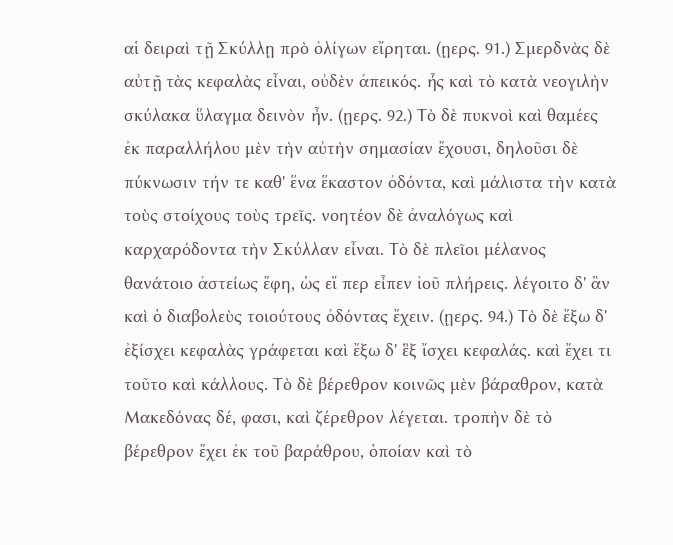αἱ δειραὶ τῇ Σκύλλῃ πρὸ ὀλίγων εἴρηται. (ῃερς. 91.) Σμερδνὰς δὲ αὐτῇ τὰς κεφαλὰς εἶναι, οὐδὲν ἀπεικός. ἧς καὶ τὸ κατὰ νεογιλὴν σκύλακα ὕλαγμα δεινὸν ἦν. (ῃερς. 92.) Τὸ δὲ πυκνοὶ καὶ θαμέες ἐκ παραλλήλου μὲν τὴν αὐτὴν σημασίαν ἔχουσι, δηλοῦσι δὲ πύκνωσιν τήν τε καθ' ἕνα ἕκαστον ὀδόντα, καὶ μάλιστα τὴν κατὰ τοὺς στοίχους τοὺς τρεῖς. νοητέον δὲ ἀναλόγως καὶ καρχαρόδοντα τὴν Σκύλλαν εἶναι. Τὸ δὲ πλεῖοι μέλανος θανάτοιο ἀστείως ἔφη, ὡς εἴ περ εἶπεν ἰοῦ πλήρεις. λέγοιτο δ' ἂν καὶ ὁ διαβολεὺς τοιούτους ὀδόντας ἔχειν. (ῃερς. 94.) Τὸ δὲ ἔξω δ' ἐξίσχει κεφαλὰς γράφεται καὶ ἔξω δ' ἓξ ἴσχει κεφαλάς. καὶ ἔχει τι τοῦτο καὶ κάλλους. Τὸ δὲ βέρεθρον κοινῶς μὲν βάραθρον, κατὰ Μακεδόνας δέ, φασι, καὶ ζέρεθρον λέγεται. τροπὴν δὲ τὸ βέρεθρον ἔχει ἐκ τοῦ βαράθρου, ὁποίαν καὶ τὸ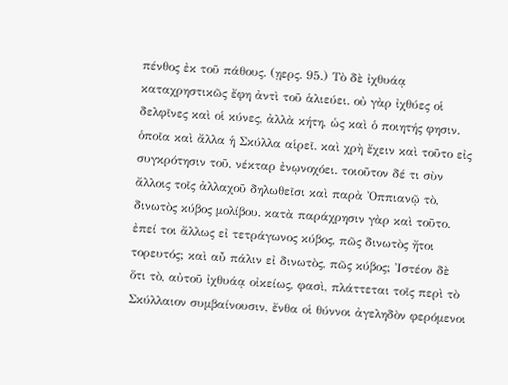πένθος ἐκ τοῦ πάθους. (ῃερς. 95.) Τὸ δὲ ἰχθυάᾳ καταχρηστικῶς ἔφη ἀντὶ τοῦ ἁλιεύει. οὐ γὰρ ἰχθύες οἱ δελφῖνες καὶ οἱ κύνες, ἀλλὰ κήτη, ὡς καὶ ὁ ποιητής φησιν. ὁποῖα καὶ ἄλλα ἡ Σκύλλα αἱρεῖ. καὶ χρὴ ἔχειν καὶ τοῦτο εἰς συγκρότησιν τοῦ, νέκταρ ἐνῳνοχόει. τοιοῦτον δέ τι σὺν ἄλλοις τοῖς ἀλλαχοῦ δηλωθεῖσι καὶ παρὰ Ὀππιανῷ τὸ, δινωτὸς κύβος μολίβου. κατὰ παράχρησιν γὰρ καὶ τοῦτο. ἐπεί τοι ἄλλως εἰ τετράγωνος κύβος, πῶς δινωτὸς ἤτοι τορευτός; καὶ αὖ πάλιν εἰ δινωτὸς, πῶς κύβος; Ἰστέον δὲ ὅτι τὸ, αὐτοῦ ἰχθυάᾳ οἰκείως, φασὶ, πλάττεται τοῖς περὶ τὸ Σκύλλαιον συμβαίνουσιν, ἔνθα οἱ θύννοι ἀγεληδὸν φερόμενοι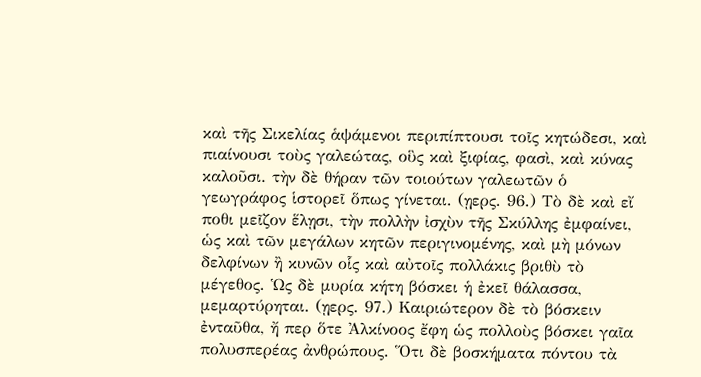καὶ τῆς Σικελίας ἁψάμενοι περιπίπτουσι τοῖς κητώδεσι, καὶ πιαίνουσι τοὺς γαλεώτας, οὓς καὶ ξιφίας, φασὶ, καὶ κύνας καλοῦσι. τὴν δὲ θήραν τῶν τοιούτων γαλεωτῶν ὁ γεωγράφος ἱστορεῖ ὅπως γίνεται. (ῃερς. 96.) Τὸ δὲ καὶ εἴ ποθι μεῖζον ἕλῃσι, τὴν πολλὴν ἰσχὺν τῆς Σκύλλης ἐμφαίνει, ὡς καὶ τῶν μεγάλων κητῶν περιγινομένης, καὶ μὴ μόνων δελφίνων ἢ κυνῶν οἷς καὶ αὐτοῖς πολλάκις βριθὺ τὸ μέγεθος. Ὡς δὲ μυρία κήτη βόσκει ἡ ἐκεῖ θάλασσα, μεμαρτύρηται. (ῃερς. 97.) Καιριώτερον δὲ τὸ βόσκειν ἐνταῦθα, ἤ περ ὅτε Ἀλκίνοος ἔφη ὡς πολλοὺς βόσκει γαῖα πολυσπερέας ἀνθρώπους. Ὅτι δὲ βοσκήματα πόντου τὰ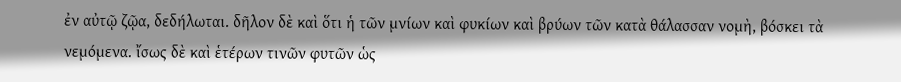ἐν αὐτῷ ζῷα, δεδήλωται. δῆλον δὲ καὶ ὅτι ἡ τῶν μνίων καὶ φυκίων καὶ βρύων τῶν κατὰ θάλασσαν νομὴ, βόσκει τὰ νεμόμενα. ἴσως δὲ καὶ ἑτέρων τινῶν φυτῶν ὡς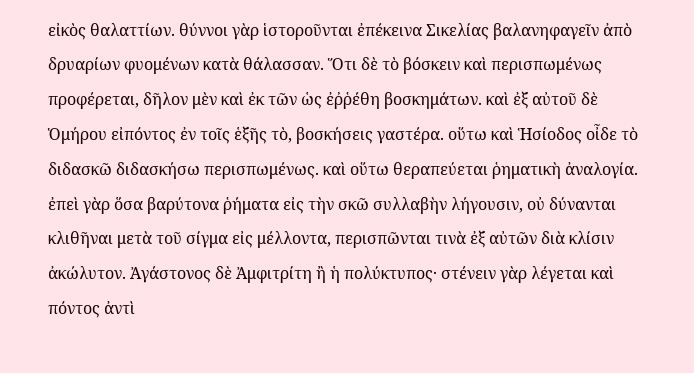εἰκὸς θαλαττίων. θύννοι γὰρ ἱστοροῦνται ἐπέκεινα Σικελίας βαλανηφαγεῖν ἀπὸ δρυαρίων φυομένων κατὰ θάλασσαν. Ὅτι δὲ τὸ βόσκειν καὶ περισπωμένως προφέρεται, δῆλον μὲν καὶ ἐκ τῶν ὡς ἐῤῥέθη βοσκημάτων. καὶ ἐξ αὐτοῦ δὲ Ὁμήρου εἰπόντος ἐν τοῖς ἑξῆς τὸ, βοσκήσεις γαστέρα. οὕτω καὶ Ἡσίοδος οἶδε τὸ διδασκῶ διδασκήσω περισπωμένως. καὶ οὕτω θεραπεύεται ῥηματικὴ ἀναλογία. ἐπεὶ γὰρ ὅσα βαρύτονα ῥήματα εἰς τὴν σκῶ συλλαβὴν λήγουσιν, οὐ δύνανται κλιθῆναι μετὰ τοῦ σίγμα εἰς μέλλοντα, περισπῶνται τινὰ ἐξ αὐτῶν διὰ κλίσιν ἀκώλυτον. Ἀγάστονος δὲ Ἀμφιτρίτη ἢ ἡ πολύκτυπος· στένειν γὰρ λέγεται καὶ πόντος ἀντὶ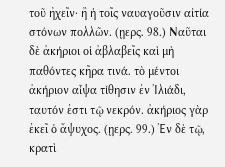τοῦ ἠχεῖν· ἢ ἡ τοῖς ναυαγοῦσιν αἰτία στόνων πολλῶν. (ῃερς. 98.) Ναῦται δὲ ἀκήριοι οἱ ἀβλαβεῖς καὶ μὴ παθόντες κῆρα τινά. τὸ μέντοι ἀκήριον αἶψα τίθησιν ἐν Ἰλιάδι, ταυτόν ἐστι τῷ νεκρόν. ἀκήριος γὰρ ἐκεῖ ὁ ἄψυχος. (ῃερς. 99.) Ἐν δὲ τῷ, κρατὶ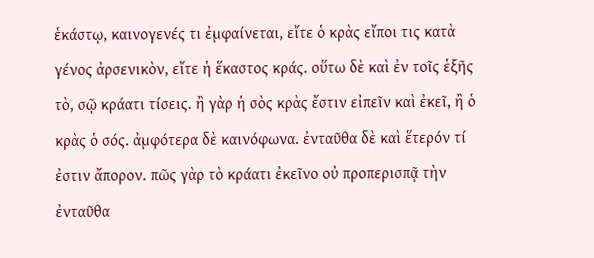ἑκάστῳ, καινογενές τι ἐμφαίνεται, εἴτε ὁ κρὰς εἴποι τις κατὰ γένος ἀρσενικὸν, εἴτε ἡ ἕκαστος κράς. οὕτω δὲ καὶ ἐν τοῖς ἑξῆς τὸ, σῷ κράατι τίσεις. ἢ γὰρ ἡ σὸς κρὰς ἔστιν εἰπεῖν καὶ ἐκεῖ, ἢ ὁ κρὰς ὁ σός. ἀμφότερα δὲ καινόφωνα. ἐνταῦθα δὲ καὶ ἕτερόν τί ἐστιν ἄπορον. πῶς γὰρ τὸ κράατι ἐκεῖνο οὐ προπερισπᾷ τὴν ἐνταῦθα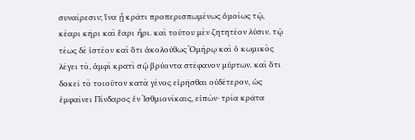συναίρεσιν; ἵνα ᾖ κρᾶτι προπερισπωμένως ὁμοίως τῷ, κέαρι κῆρι καὶ ἔαρι ἦρι. καὶ τούτου μὲν ζητητέον λύσιν. τῷ τέως δὲ ἰστέον καὶ ὅτι ἀκολούθως Ὁμήρῳ καὶ ὁ κωμικὸς λέγει τὸ, ἀμφὶ κρατὶ σῷ βρύοντα στέφανον μύρτων. καὶ ὅτι δοκεῖ τὸ τοιοῦτον κατὰ γένος εἰρῆσθαι οὐδέτερον, ὡς ἐμφαίνει Πίνδαρος ἐν Ἰσθμιονίκαις, εἰπών· τρία κρᾶτα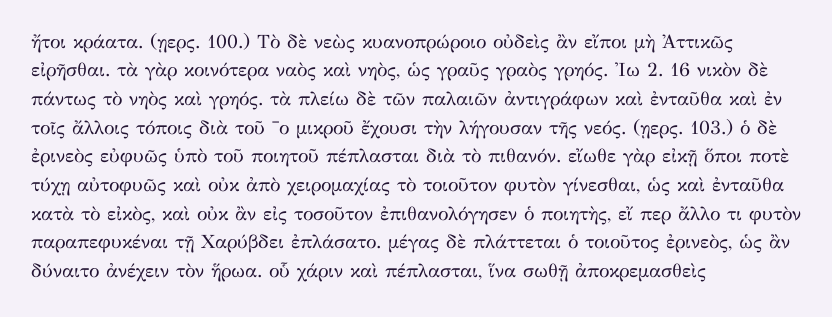ἤτοι κράατα. (ῃερς. 100.) Τὸ δὲ νεὼς κυανοπρώροιο οὐδεὶς ἂν εἴποι μὴ Ἀττικῶς εἰρῆσθαι. τὰ γὰρ κοινότερα ναὸς καὶ νηὸς, ὡς γραῦς γραὸς γρηός. Ἰω 2. 16 νικὸν δὲ πάντως τὸ νηὸς καὶ γρηός. τὰ πλείω δὲ τῶν παλαιῶν ἀντιγράφων καὶ ἐνταῦθα καὶ ἐν τοῖς ἄλλοις τόποις διὰ τοῦ ˉο μικροῦ ἔχουσι τὴν λήγουσαν τῆς νεός. (ῃερς. 103.) ὁ δὲ ἐρινεὸς εὐφυῶς ὑπὸ τοῦ ποιητοῦ πέπλασται διὰ τὸ πιθανόν. εἴωθε γὰρ εἰκῇ ὅποι ποτὲ τύχῃ αὐτοφυῶς καὶ οὐκ ἀπὸ χειρομαχίας τὸ τοιοῦτον φυτὸν γίνεσθαι, ὡς καὶ ἐνταῦθα κατὰ τὸ εἰκὸς, καὶ οὐκ ἂν εἰς τοσοῦτον ἐπιθανολόγησεν ὁ ποιητὴς, εἴ περ ἄλλο τι φυτὸν παραπεφυκέναι τῇ Χαρύβδει ἐπλάσατο. μέγας δὲ πλάττεται ὁ τοιοῦτος ἐρινεὸς, ὡς ἂν δύναιτο ἀνέχειν τὸν ἥρωα. οὗ χάριν καὶ πέπλασται, ἵνα σωθῇ ἀποκρεμασθεὶς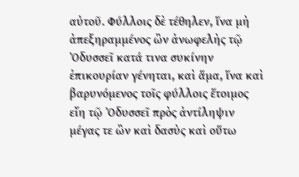αὐτοῦ. Φύλλοις δὲ τέθηλεν, ἵνα μὴ ἀπεξηραμμένος ὢν ἀνωφελὴς τῷ Ὀδυσσεῖ κατά τινα συκίνην ἐπικουρίαν γένηται, καὶ ἅμα, ἵνα καὶ βαρυνόμενος τοῖς φύλλοις ἕτοιμος εἴη τῷ Ὀδυσσεῖ πρὸς ἀντίληψιν μέγας τε ὢν καὶ δασὺς καὶ οὕτω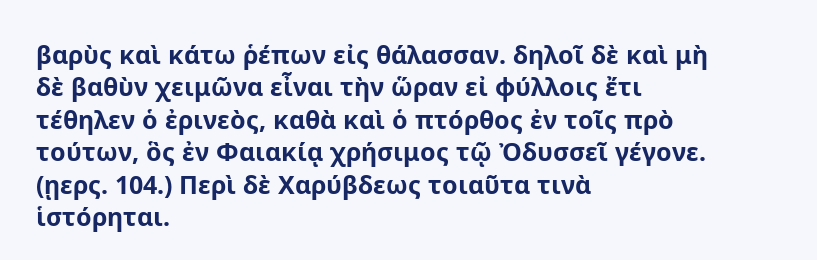βαρὺς καὶ κάτω ῥέπων εἰς θάλασσαν. δηλοῖ δὲ καὶ μὴ δὲ βαθὺν χειμῶνα εἶναι τὴν ὥραν εἰ φύλλοις ἔτι τέθηλεν ὁ ἐρινεὸς, καθὰ καὶ ὁ πτόρθος ἐν τοῖς πρὸ τούτων, ὃς ἐν Φαιακίᾳ χρήσιμος τῷ Ὀδυσσεῖ γέγονε. (ῃερς. 104.) Περὶ δὲ Χαρύβδεως τοιαῦτα τινὰ ἱστόρηται.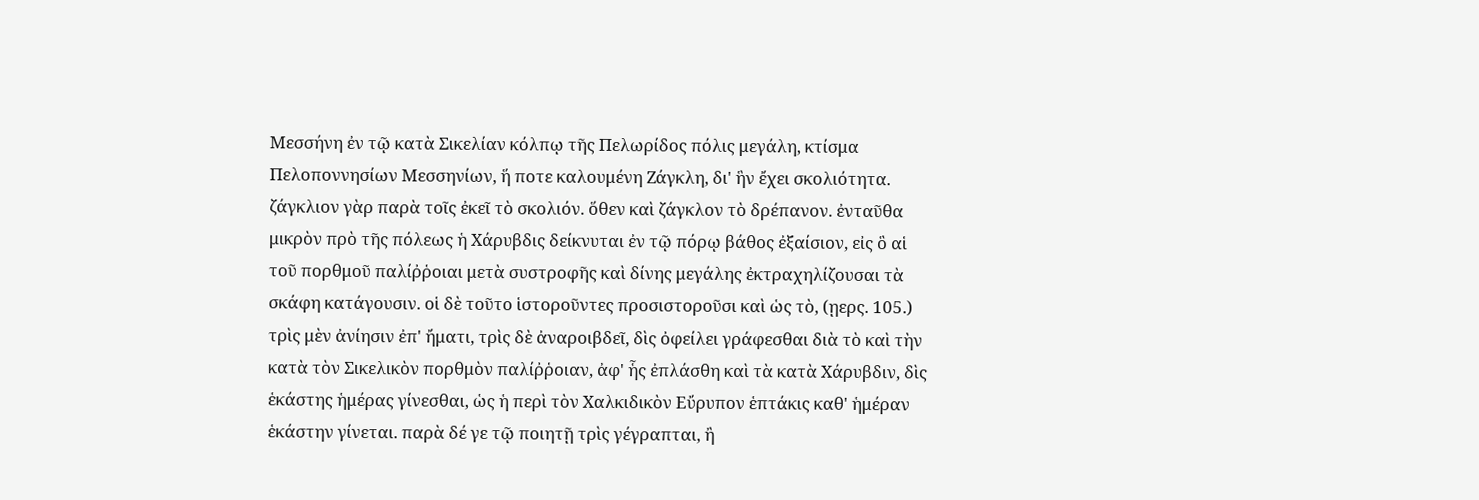Μεσσήνη ἐν τῷ κατὰ Σικελίαν κόλπῳ τῆς Πελωρίδος πόλις μεγάλη, κτίσμα Πελοποννησίων Μεσσηνίων, ἥ ποτε καλουμένη Ζάγκλη, δι' ἣν ἔχει σκολιότητα. ζάγκλιον γὰρ παρὰ τοῖς ἐκεῖ τὸ σκολιόν. ὅθεν καὶ ζάγκλον τὸ δρέπανον. ἐνταῦθα μικρὸν πρὸ τῆς πόλεως ἡ Χάρυβδις δείκνυται ἐν τῷ πόρῳ βάθος ἐξαίσιον, εἰς ὃ αἱ τοῦ πορθμοῦ παλίῤῥοιαι μετὰ συστροφῆς καὶ δίνης μεγάλης ἐκτραχηλίζουσαι τὰ σκάφη κατάγουσιν. οἱ δὲ τοῦτο ἱστοροῦντες προσιστοροῦσι καὶ ὡς τὸ, (ῃερς. 105.) τρὶς μὲν ἀνίησιν ἐπ' ἤματι, τρὶς δὲ ἀναροιβδεῖ, δὶς ὀφείλει γράφεσθαι διὰ τὸ καὶ τὴν κατὰ τὸν Σικελικὸν πορθμὸν παλίῤῥοιαν, ἀφ' ἧς ἐπλάσθη καὶ τὰ κατὰ Χάρυβδιν, δὶς ἑκάστης ἡμέρας γίνεσθαι, ὡς ἡ περὶ τὸν Χαλκιδικὸν Εὔρυπον ἑπτάκις καθ' ἡμέραν ἑκάστην γίνεται. παρὰ δέ γε τῷ ποιητῇ τρὶς γέγραπται, ἢ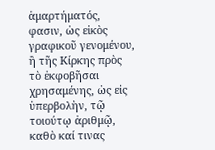ἁμαρτήματός, φασιν, ὡς εἰκὸς γραφικοῦ γενομένου, ἢ τῆς Κίρκης πρὸς τὸ ἐκφοβῆσαι χρησαμένης, ὡς εἰς ὑπερβολὴν, τῷ τοιούτῳ ἀριθμῷ, καθὸ καί τινας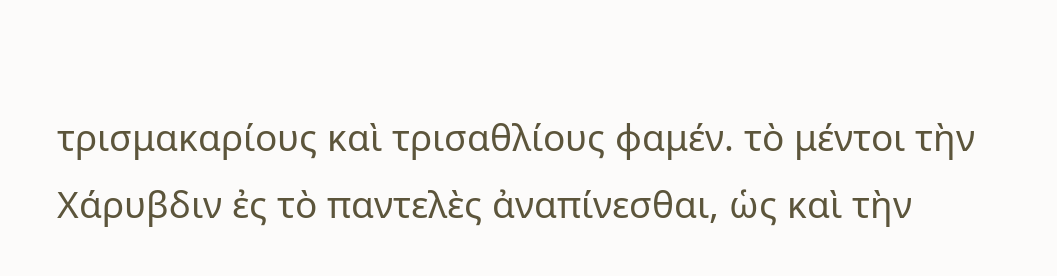τρισμακαρίους καὶ τρισαθλίους φαμέν. τὸ μέντοι τὴν Χάρυβδιν ἐς τὸ παντελὲς ἀναπίνεσθαι, ὡς καὶ τὴν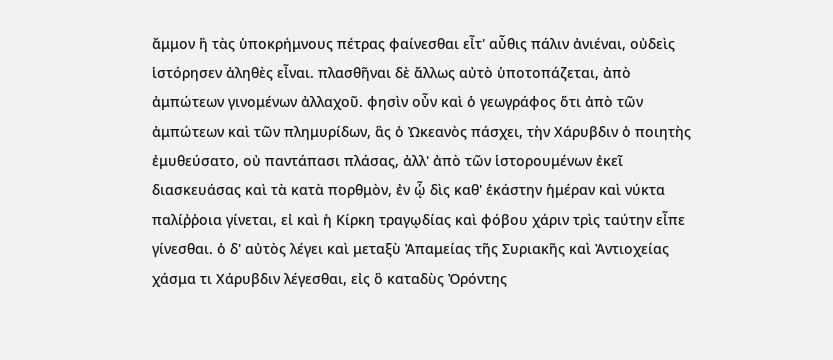ἄμμον ἢ τὰς ὑποκρήμνους πέτρας φαίνεσθαι εἶτ' αὖθις πάλιν ἀνιέναι, οὐδεὶς ἱστόρησεν ἀληθὲς εἶναι. πλασθῆναι δὲ ἄλλως αὐτὸ ὑποτοπάζεται, ἀπὸ ἀμπώτεων γινομένων ἀλλαχοῦ. φησὶν οὖν καὶ ὁ γεωγράφος ὅτι ἀπὸ τῶν ἀμπώτεων καὶ τῶν πλημυρίδων, ἃς ὁ Ὠκεανὸς πάσχει, τὴν Χάρυβδιν ὁ ποιητὴς ἐμυθεύσατο, οὐ παντάπασι πλάσας, ἀλλ' ἀπὸ τῶν ἱστορουμένων ἐκεῖ διασκευάσας καὶ τὰ κατὰ πορθμὸν, ἐν ᾧ δὶς καθ' ἑκάστην ἡμέραν καὶ νύκτα παλίῤῥοια γίνεται, εἰ καὶ ἡ Κίρκη τραγῳδίας καὶ φόβου χάριν τρὶς ταύτην εἶπε γίνεσθαι. ὁ δ' αὐτὸς λέγει καὶ μεταξὺ Ἀπαμείας τῆς Συριακῆς καὶ Ἀντιοχείας χάσμα τι Χάρυβδιν λέγεσθαι, εἰς ὃ καταδὺς Ὀρόντης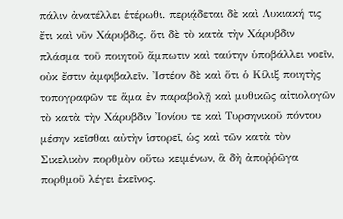πάλιν ἀνατέλλει ἑτέρωθι. περιᾴδεται δὲ καὶ Λυκιακή τις ἔτι καὶ νῦν Χάρυβδις. ὅτι δὲ τὸ κατὰ τὴν Χάρυβδιν πλάσμα τοῦ ποιητοῦ ἄμπωτιν καὶ ταύτην ὑποβάλλει νοεῖν, οὐκ ἔστιν ἀμφιβαλεῖν. Ἰστέον δὲ καὶ ὅτι ὁ Κίλιξ ποιητὴς τοπογραφῶν τε ἅμα ἐν παραβολῇ καὶ μυθικῶς αἰτιολογῶν τὸ κατὰ τὴν Χάρυβδιν Ἰονίου τε καὶ Τυρσηνικοῦ πόντου μέσην κεῖσθαι αὐτὴν ἱστορεῖ, ὡς καὶ τῶν κατὰ τὸν Σικελικὸν πορθμὸν οὕτω κειμένων, ἃ δὴ ἀποῤῥῶγα πορθμοῦ λέγει ἐκεῖνος.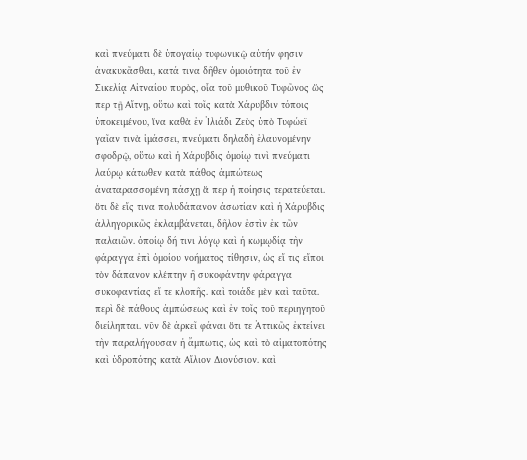καὶ πνεύματι δὲ ὑπογαίῳ τυφωνικῷ αὐτήν φησιν ἀνακυκᾶσθαι, κατά τινα δῆθεν ὁμοιότητα τοῦ ἐν Σικελίᾳ Αἰτναίου πυρὸς, οἷα τοῦ μυθικοῦ Τυφῶνος ὥς περ τῇ Αἴτνῃ, οὕτω καὶ τοῖς κατὰ Χάρυβδιν τόποις ὑποκειμένου, ἵνα καθὰ ἐν Ἰλιάδι Ζεὺς ὑπὸ Τυφώεϊ γαῖαν τινὰ ἱμάσσει, πνεύματι δηλαδὴ ἐλαυνομένην σφοδρῷ, οὕτω καὶ ἡ Χάρυβδις ὁμοίῳ τινὶ πνεύματι λαύρῳ κάτωθεν κατὰ πάθος ἀμπώτεως ἀναταρασσομένη πάσχῃ ἅ περ ἡ ποίησις τερατεύεται. ὅτι δὲ εἴς τινα πολυδάπανον ἀσωτίαν καὶ ἡ Χάρυβδις ἀλληγορικῶς ἐκλαμβάνεται, δῆλον ἐστὶν ἐκ τῶν παλαιῶν. ὁποίῳ δή τινι λόγῳ καὶ ἡ κωμῳδίᾳ τὴν φάραγγα ἐπὶ ὁμοίου νοήματος τίθησιν, ὡς εἴ τις εἴποι τὸν δάπανον κλέπτην ἢ συκοφάντην φάραγγα συκοφαντίας εἴ τε κλοπῆς. καὶ τοιάδε μὲν καὶ ταῦτα. περὶ δὲ πάθους ἀμπώσεως καὶ ἐν τοῖς τοῦ περιηγητοῦ διείληπται. νῦν δὲ ἀρκεῖ φάναι ὅτι τε Ἀττικῶς ἐκτείνει τὴν παραλήγουσαν ἡ ἄμπωτις, ὡς καὶ τὸ αἱματοπότης καὶ ὑδροπότης κατὰ Αἴλιον Διονύσιον. καὶ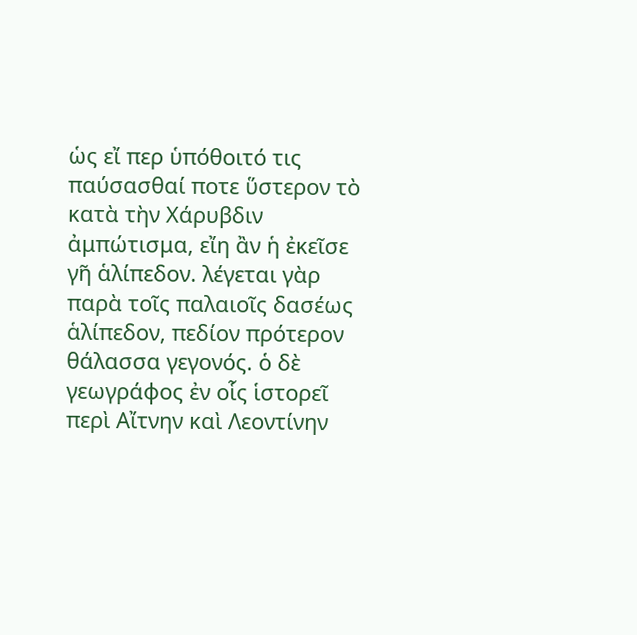ὡς εἴ περ ὑπόθοιτό τις παύσασθαί ποτε ὕστερον τὸ κατὰ τὴν Χάρυβδιν ἀμπώτισμα, εἴη ἂν ἡ ἐκεῖσε γῆ ἁλίπεδον. λέγεται γὰρ παρὰ τοῖς παλαιοῖς δασέως ἁλίπεδον, πεδίον πρότερον θάλασσα γεγονός. ὁ δὲ γεωγράφος ἐν οἷς ἱστορεῖ περὶ Αἴτνην καὶ Λεοντίνην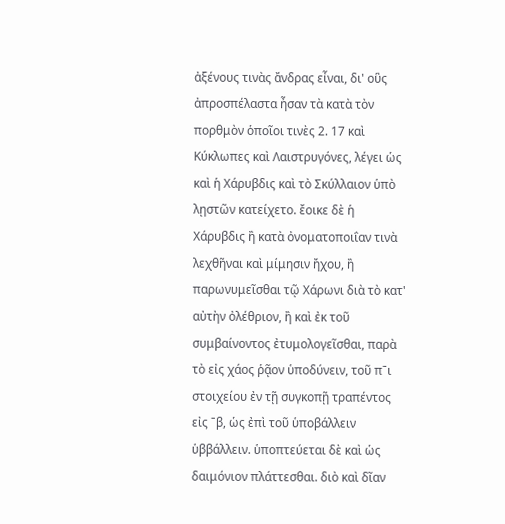ἀξένους τινὰς ἄνδρας εἶναι, δι' οὓς ἀπροσπέλαστα ἦσαν τὰ κατὰ τὸν πορθμὸν ὁποῖοι τινὲς 2. 17 καὶ Κύκλωπες καὶ Λαιστρυγόνες, λέγει ὡς καὶ ἡ Χάρυβδις καὶ τὸ Σκύλλαιον ὑπὸ λῃστῶν κατείχετο. ἔοικε δὲ ἡ Χάρυβδις ἢ κατὰ ὀνοματοποιΐαν τινὰ λεχθῆναι καὶ μίμησιν ἤχου, ἢ παρωνυμεῖσθαι τῷ Χάρωνι διὰ τὸ κατ' αὐτὴν ὀλέθριον, ἢ καὶ ἐκ τοῦ συμβαίνοντος ἐτυμολογεῖσθαι, παρὰ τὸ εἰς χάος ῥᾷον ὑποδύνειν, τοῦ πˉι στοιχείου ἐν τῇ συγκοπῇ τραπέντος εἰς ˉβ, ὡς ἐπὶ τοῦ ὑποβάλλειν ὑββάλλειν. ὑποπτεύεται δὲ καὶ ὡς δαιμόνιον πλάττεσθαι. διὸ καὶ δῖαν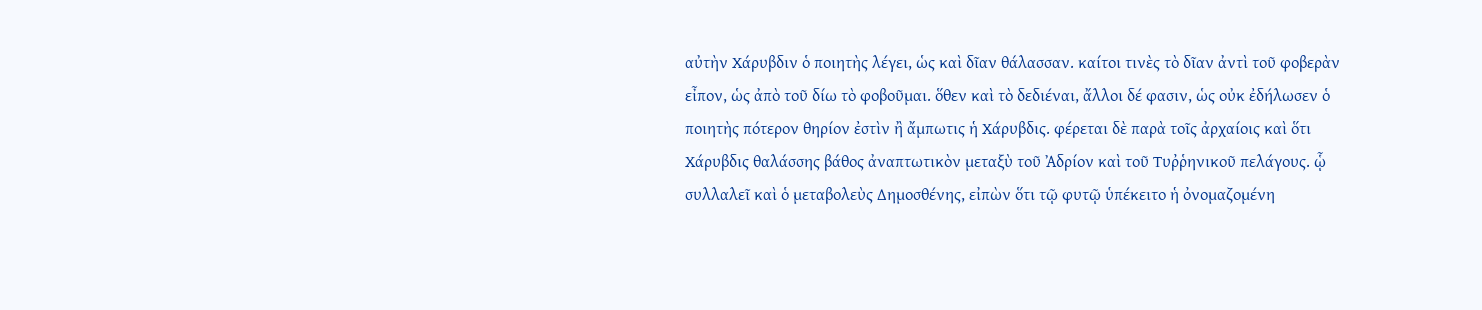αὐτὴν Χάρυβδιν ὁ ποιητὴς λέγει, ὡς καὶ δῖαν θάλασσαν. καίτοι τινὲς τὸ δῖαν ἀντὶ τοῦ φοβερὰν εἶπον, ὡς ἀπὸ τοῦ δίω τὸ φοβοῦμαι. ὅθεν καὶ τὸ δεδιέναι, ἄλλοι δέ φασιν, ὡς οὐκ ἐδήλωσεν ὁ ποιητὴς πότερον θηρίον ἐστὶν ἢ ἄμπωτις ἡ Χάρυβδις. φέρεται δὲ παρὰ τοῖς ἀρχαίοις καὶ ὅτι Χάρυβδις θαλάσσης βάθος ἀναπτωτικὸν μεταξὺ τοῦ Ἀδρίον καὶ τοῦ Τυῤῥηνικοῦ πελάγους. ᾧ συλλαλεῖ καὶ ὁ μεταβολεὺς Δημοσθένης, εἰπὼν ὅτι τῷ φυτῷ ὑπέκειτο ἡ ὀνομαζομένη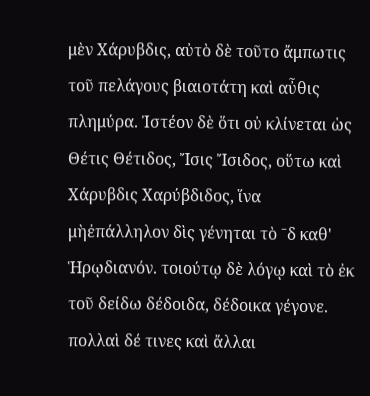μὲν Χάρυβδις, αὐτὸ δὲ τοῦτο ἄμπωτις τοῦ πελάγους βιαιοτάτη καὶ αὖθις πλημύρα. Ἰστέον δὲ ὅτι οὐ κλίνεται ὡς Θέτις Θέτιδος, Ἴσις Ἴσιδος, οὕτω καὶ Χάρυβδις Χαρύβδιδος, ἵνα μὴἐπάλληλον δὶς γένηται τὸ ˉδ καθ' Ἡρῳδιανόν. τοιούτῳ δὲ λόγῳ καὶ τὸ ἐκ τοῦ δείδω δέδοιδα, δέδοικα γέγονε. πολλαὶ δέ τινες καὶ ἄλλαι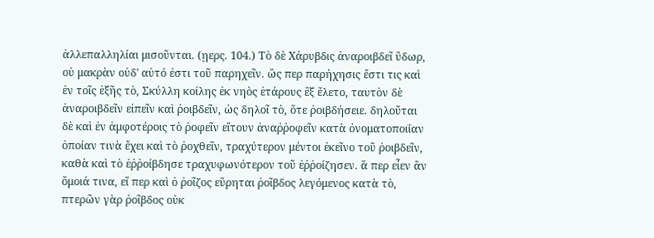ἀλλεπαλληλίαι μισοῦνται. (ῃερς. 104.) Τὸ δὲ Χάρυβδις ἀναροιβδεῖ ὕδωρ, οὐ μακρὰν οὐδ' αὐτό ἐστι τοῦ παρηχεῖν. ὥς περ παρήχησις ἔστι τις καὶ ἐν τοῖς ἑξῆς τὸ, Σκύλλη κοίλης ἐκ νηὸς ἑτάρους ἓξ ἕλετο, ταυτὸν δὲ ἀναροιβδεῖν εἰπεῖν καὶ ῥοιβδεῖν, ὡς δηλοῖ τὸ, ὅτε ῥοιβδήσειε. δηλοῦται δὲ καὶ ἐν ἀμφοτέροις τὸ ῥοφεῖν εἴτουν ἀναῤῥοφεῖν κατὰ ὀνοματοποιΐαν ὁποίαν τινὰ ἔχει καὶ τὸ ῥοχθεῖν, τραχύτερον μέντοι ἐκεῖνο τοῦ ῥοιβδεῖν, καθὰ καὶ τὸ ἐῤῥοίβδησε τραχυφωνότερον τοῦ ἐῤῥοίζησεν. ἅ περ εἶεν ἂν ὅμοιά τινα, εἴ περ καὶ ὁ ῥοῖζος εὕρηται ῥοῖβδος λεγόμενος κατὰ τὸ, πτερῶν γὰρ ῥοῖβδος οὐκ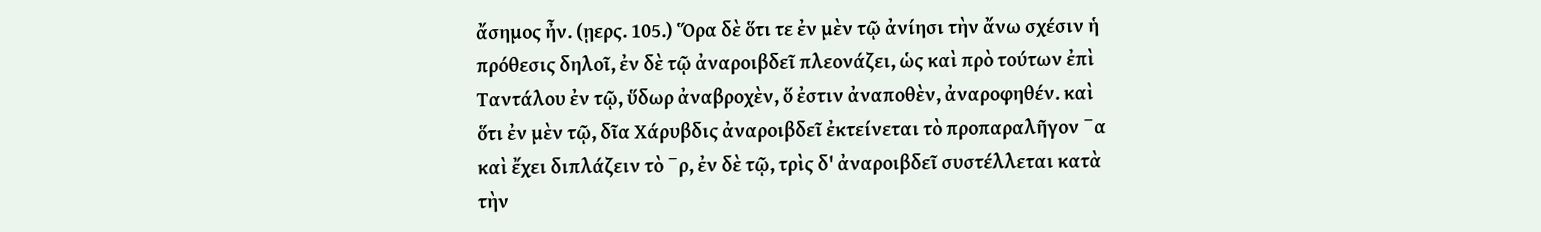ἄσημος ἦν. (ῃερς. 105.) Ὅρα δὲ ὅτι τε ἐν μὲν τῷ ἀνίησι τὴν ἄνω σχέσιν ἡ πρόθεσις δηλοῖ, ἐν δὲ τῷ ἀναροιβδεῖ πλεονάζει, ὡς καὶ πρὸ τούτων ἐπὶ Ταντάλου ἐν τῷ, ὕδωρ ἀναβροχὲν, ὅ ἐστιν ἀναποθὲν, ἀναροφηθέν. καὶ ὅτι ἐν μὲν τῷ, δῖα Χάρυβδις ἀναροιβδεῖ ἐκτείνεται τὸ προπαραλῆγον ˉα καὶ ἔχει διπλάζειν τὸ ˉρ, ἐν δὲ τῷ, τρὶς δ' ἀναροιβδεῖ συστέλλεται κατὰ τὴν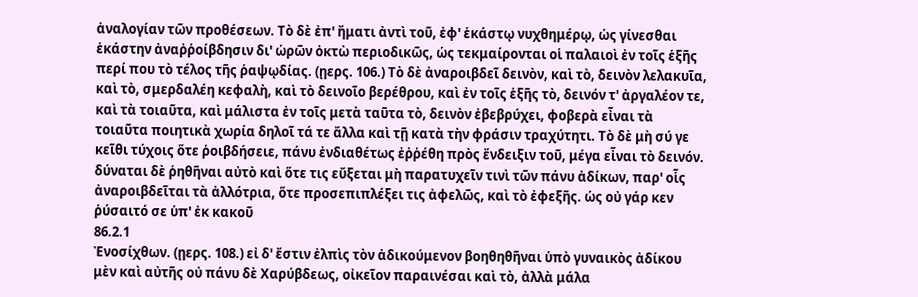ἀναλογίαν τῶν προθέσεων. Τὸ δὲ ἐπ' ἤματι ἀντὶ τοῦ, ἐφ' ἑκάστῳ νυχθημέρῳ, ὡς γίνεσθαι ἑκάστην ἀναῤῥοίβδησιν δι' ὡρῶν ὀκτὼ περιοδικῶς, ὡς τεκμαίρονται οἱ παλαιοὶ ἐν τοῖς ἑξῆς περί που τὸ τέλος τῆς ῥαψῳδίας. (ῃερς. 106.) Τὸ δὲ ἀναροιβδεῖ δεινὸν, καὶ τὸ, δεινὸν λελακυῖα, καὶ τὸ, σμερδαλέη κεφαλὴ, καὶ τὸ δεινοῖο βερέθρου, καὶ ἐν τοῖς ἑξῆς τὸ, δεινόν τ' ἀργαλέον τε, καὶ τὰ τοιαῦτα, καὶ μάλιστα ἐν τοῖς μετὰ ταῦτα τὸ, δεινὸν ἐβεβρύχει, φοβερὰ εἶναι τὰ τοιαῦτα ποιητικὰ χωρία δηλοῖ τά τε ἄλλα καὶ τῇ κατὰ τὴν φράσιν τραχύτητι. Τὸ δὲ μὴ σύ γε κεῖθι τύχοις ὅτε ῥοιβδήσειε, πάνυ ἐνδιαθέτως ἐῤῥέθη πρὸς ἔνδειξιν τοῦ, μέγα εἶναι τὸ δεινόν. δύναται δὲ ῥηθῆναι αὐτὸ καὶ ὅτε τις εὔξεται μὴ παρατυχεῖν τινὶ τῶν πάνυ ἀδίκων, παρ' οἷς ἀναροιβδεῖται τὰ ἀλλότρια, ὅτε προσεπιπλέξει τις ἀφελῶς, καὶ τὸ ἐφεξῆς. ὡς οὐ γάρ κεν ῥύσαιτό σε ὑπ' ἐκ κακοῦ
86.2.1
Ἐνοσίχθων. (ῃερς. 108.) εἰ δ' ἔστιν ἐλπὶς τὸν ἀδικούμενον βοηθηθῆναι ὑπὸ γυναικὸς ἀδίκου μὲν καὶ αὐτῆς οὐ πάνυ δὲ Χαρύβδεως, οἰκεῖον παραινέσαι καὶ τὸ, ἀλλὰ μάλα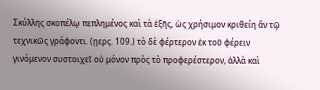Σκύλλης σκοπέλῳ πεπλημένος καὶ τὰ ἑξῆς, ὡς χρήσιμον κριθείη ἂν τῷ τεχνικῶς γράφοντι. (ῃερς. 109.) τὸ δὲ φέρτερον ἐκ τοῦ φέρειν γινόμενον συστοιχεῖ οὐ μόνον πρὸς τὸ προφερέστερον, ἀλλὰ καὶ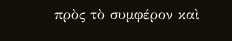πρὸς τὸ συμφέρον καὶ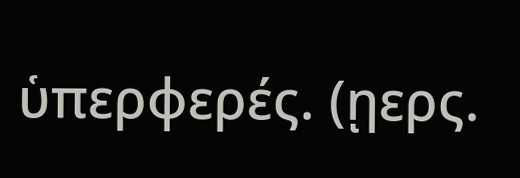ὑπερφερές. (ῃερς.